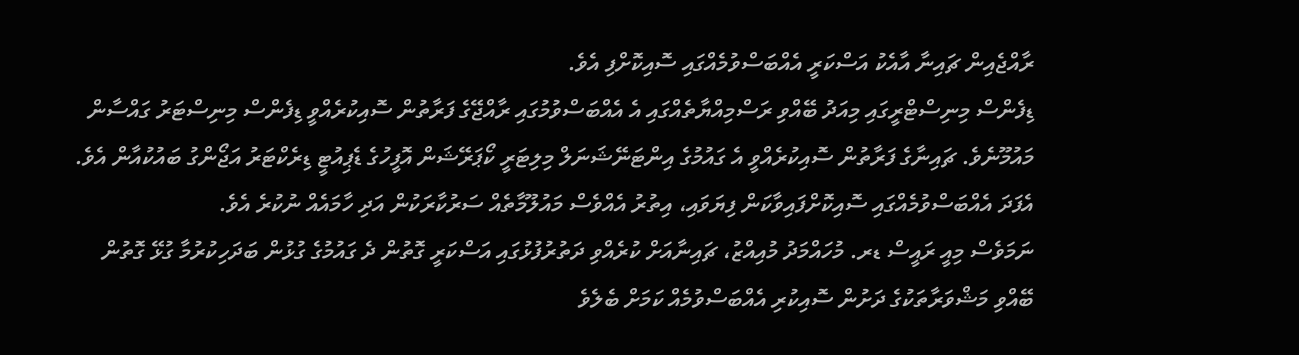ރާއްޖެއިން ޗައިނާ އާއެކު އަސްކަރީ އެއްބަސްވުމެއްގައި ސޮއިކޮށްފި އެވެ.
ޑިފެންސް މިނިސްޓްރީގައި މިއަދު ބޭއްވި ރަސްމިއްޔާތެއްގައި އެ އެއްބަސްވުމުގައި ރާއްޖޭގެ ފަރާތުން ސޮއިކުރެއްވީ ޑިފެންސް މިނިސްޓަރު ގައްސާން މައުމޫނެވެ. ޗައިނާގެ ފަރާތުން ސޮއިކުރެއްވީ އެ ގައުމުގެ އިންޓަނޭޝަނަލް މިލިޓަރީ ކޯޕަރޭޝަން އޮފީހުގެ ޑެޕިއުޓީ ޑިރެކްޓަރު އަޖޯންގު ބައުކުއާން އެވެ.
އެފަދަ އެއްބަސްވުމެއްގައި ސޮއިކޮށްފައިވާކަން ފިޔަވައި، އިތުރު އެއްވެސް މައުލޫމާތެއް ސަރުކާރަކުން އަދި ހާމައެއް ނުކުރެ އެވެ.
ނަމަވެސް މިއީ ރައީސް ޑރ. މުހައްމަދު މުއިއްޒު، ޗައިނާއަށް ކުރެއްވި ދަތުރުފުޅުގައި އަސްކަރީ ގޮތުން ދެ ގައުމުގެ ގުޅުން ބަދަހިކުރުމާ ގުޅޭ ގޮތުން ބޭއްވި މަޝްވަރާތަކުގެ ދަށުން ސޮއިކުރި އެއްބަސްވުމެއް ކަމަށް ބެލެވެ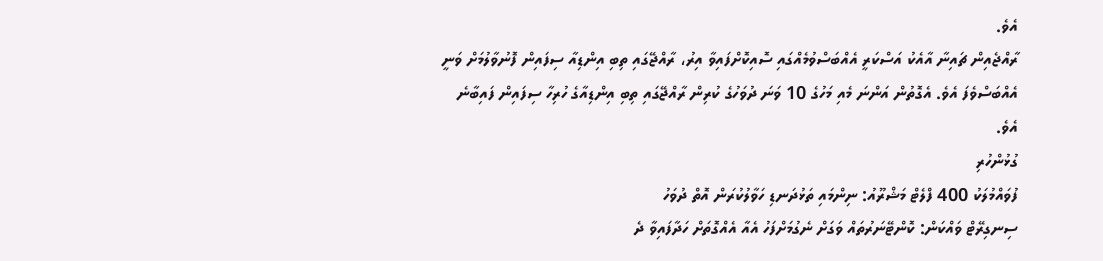އެވެ.
ރާއްޖެއިން ޗައިނާ އާއެކު އަސްކަރީ އެއްބަސްވުމެއްގައި ސޮއިކޮށްފައިވާ އިރު، ރާއްޖޭގައި ތިބި އިންޑިއާ ސިފައިން ފޮނުވާލުމަށް ވަނީ އެއްބަސްވެފަ އެވެ. އެގޮތުން އަންނަ މެއި މަހުގެ 10 ވަނަ ދުވަހުގެ ކުރިން ރާއްޖޭގައި ތިބި އިންޑިއާގެ ހުރިހާ ސިފައިން ފައިބާނެ އެވެ.
ގުޅުންހުރި
ފުވައްމުލަކު 400 ފްލެޓް މަޝްރޫއު: ނިންމައި ތަޅުދަނޑި ހަވާލުކުރަން އޮތް ދުވަހު
ސިނގިރޭޓް ވައްކަން: ކޮންޓޭނަރުތައް ވަގަށް ނެގުމަށްފަހު އެއާ އެއްގޮތަށް ހަދާފައިވާ ދެ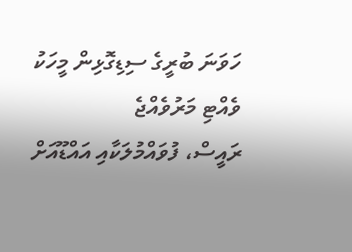ހަވަނަ ބުރީގެ ސިޑިގޮޅިން މީހަކު ވެއްޓި މަރުވެއްޖެ
ރައީސް، ފުވައްމުލަކާއި އައްޑޫއަށް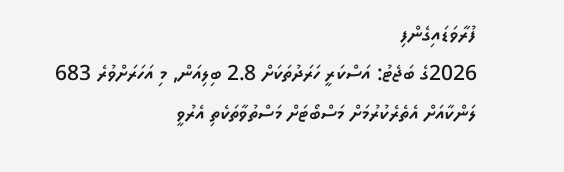ފުރާވަޑައިގެންފި
2026ގެ ބަޖެޓު: އަސްކަރީ ހަރަދުތަކަށް 2.8 ބިލިއަން, މި އަހަރަށްވުރެ 683
ލަންކާއަށް އެތެރެކުރުމަށް މަސްބޯޓަށް މަސްތުވާތަކެތި އެރުވީ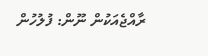ރާއްޖެއަކުން ނޫން: ފުލުހުން